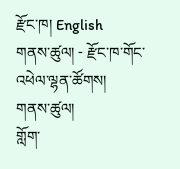རྫོང་ཁ། English
གནས་ཚུལ། - རྫོང་ཁ་གོང་འཕེལ་ལྷན་ཚོགས།
གནས་ཚུལ།
གློག་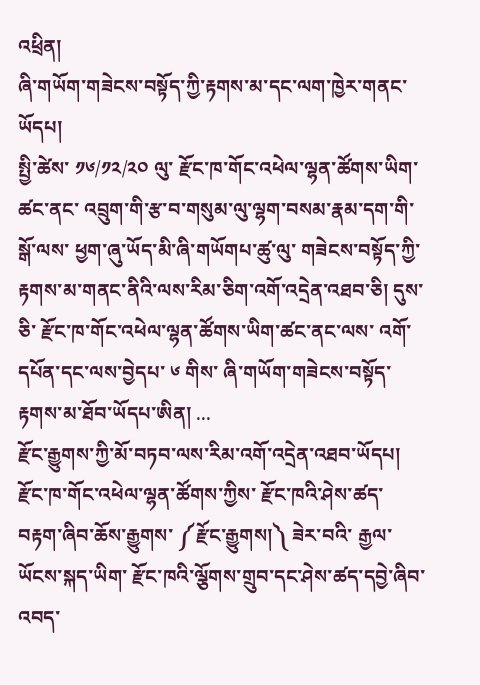འཕྲིན།
ཞི་གཡོག་གཟེངས་བསྟོད་ཀྱི་རྟགས་མ་དང་ལག་ཁྱེར་གནང་ཡོདཔ།
སྤྱི་ཚེས་ ༡༦/༡༢/༢༠ ལུ་ རྫོང་ཁ་གོང་འཕེལ་ལྷན་ཚོགས་ཡིག་ཚང་ནང་ འབྲུག་གི་རྩ་བ་གསུམ་ལུ་ལྷག་བསམ་རྣམ་དག་གི་སྒོ་ལས་ ཕྱག་ཞུ་ཡོད་མི་ཞི་གཡོགཔ་ཚུ་ལུ་ གཟེངས་བསྟོད་ཀྱི་རྟགས་མ་གནང་ནིའི་ལས་རིམ་ཅིག་འགོ་འདྲེན་འཐབ་ཅི། དུས་ཅི་ རྫོང་ཁ་གོང་འཕེལ་ལྷན་ཚོགས་ཡིག་ཚང་ནང་ལས་ འགོ་དཔོན་དང་ལས་བྱེདཔ་ ༦ གིས་ ཞི་གཡོག་གཟེངས་བསྟོད་རྟགས་མ་ཐོབ་ཡོདཔ་ཨིན། ...
རྫོང་རྒྱུགས་ཀྱི་མོ་བཏབ་ལས་རིམ་འགོ་འདྲེན་འཐབ་ཡོདཔ།
རྫོང་ཁ་གོང་འཕེལ་ལྷན་ཚོགས་ཀྱིས་ རྫོང་ཁའི་ཤེས་ཚད་བརྟག་ཞིབ་ཆོས་རྒྱུགས་ ༼རྫོང་རྒྱུགས།༽ ཟེར་བའི་ རྒྱལ་ཡོངས་སྐད་ཡིག་ རྫོང་ཁའི་ལྕོགས་གྲུབ་དང་ཤེས་ཚད་དབྱེ་ཞིབ་འབད་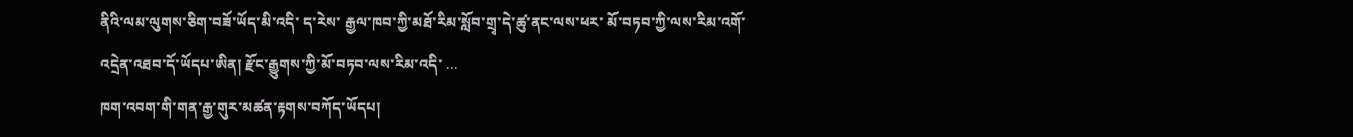ནིའི་ལམ་ལུགས་ཅིག་བཟོ་ཡོད་མི་འདི་ ད་རེས་ རྒྱལ་ཁབ་ཀྱི་མཐོ་རིམ་སློབ་གྲྭ་དེ་ཚུ་ནང་ལས་ཕར་ མོ་བཏབ་ཀྱི་ལས་རིམ་འགོ་འདྲེན་འཐབ་དོ་ཡོདཔ་ཨིན། རྫོང་རྒྱུགས་ཀྱི་མོ་བཏབ་ལས་རིམ་འདི་ ...
ཁག་འབག་གི་གན་རྒྱ་གུར་མཚན་རྟགས་བཀོད་ཡོདཔ།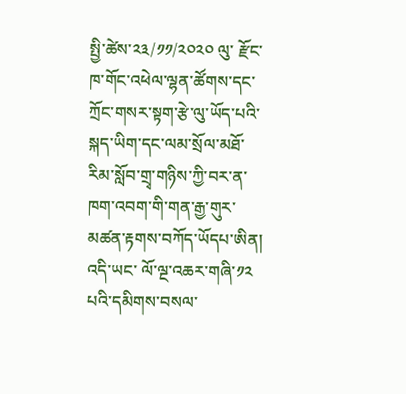སྤྱི་ཚེས་༢༣/༡༡/༢༠༢༠ ལུ་ རྫོང་ཁ་གོང་འཕེལ་ལྷན་ཚོགས་དང་ ཀྲོང་གསར་སྟག་རྩེ་ལུ་ཡོད་པའི་སྐད་ཡིག་དང་ལམ་སྲོལ་མཐོ་རིམ་སློབ་གྲྭ་གཉིས་ཀྱི་བར་ན་ ཁག་འབག་གི་གན་རྒྱ་གུར་མཚན་རྟགས་བཀོད་ཡོདཔ་ཨིན། འདི་ཡང་ ལོ་ལྔ་འཆར་གཞི་༡༢ པའི་དམིགས་བསལ་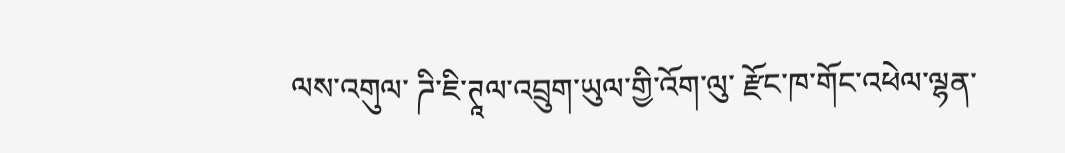ལས་འགུལ་ ཌི་ཇི་ཊཱལ་འབྲུག་ཡུལ་གྱི་འོག་ལུ་ རྫོང་ཁ་གོང་འཕེལ་ལྷན་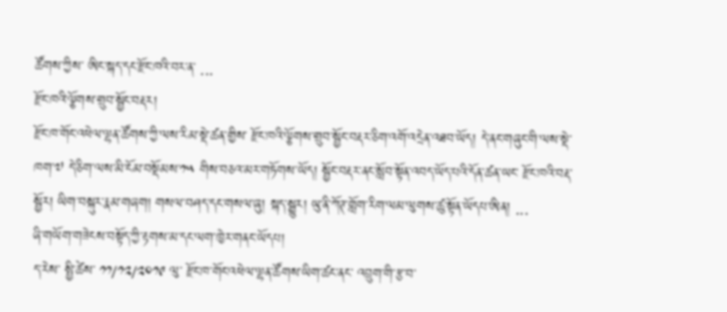ཚོགས་ཀྱིས་ ཨིང་སྐད་དང་རྫོང་ཁའི་བར་ན་ ...
རྫོང་ཁའི་ལྕོགས་གྲུབ་སྦྱོང་བརྡར།
རྫོང་ཁ་གོང་འཕེལ་ལྷན་ཚོགས་ཀྱི་ལས་རིམ་སྡེ་ཚན་གྱིས་ རྫོང་ཁའི་ལྕོགས་གྲུབ་སྦྱོང་བརྡར་ཅིག་འགོ་འདྲེན་འཐབ་ཡོད། དེ་ནང་གཞུང་གི་ལས་སྡེ་ཁག་༧ དེ་ཅིག་ལས་མི་ངོམ་བསྡོམས་༡༥ གིས་བཅའ་མར་གཏོགས་ཡོད། སྦྱོང་བརྡར་ནང་སློབ་སྟོན་འབད་ཡོད་པའི་དོན་ཚན་ཡང་ རྫོང་ཁའི་བརྡ་སྦྱོར། ཡིག་བསྐུར་རྣམ་གཞག། གསལ་བཤད་དང་གསལ་ཞུ། སྐད་སྒྱུར། ཡུ་ནི་ཀོཊ་གློག་རིག་ལམ་ལུགས་ཚུ་སྟོན་ཡོདཔ་ཨིན། ...
ཞི་གཡོག་གཟེངས་བསྟོད་ཀྱི་རྟགས་མ་དང་ལག་ཁྱེར་གནང་ཡོདཔ།
ད་རེས་ སྤྱི་ཚེས་ ༡༡/༡༢/༢༠༡༩ ལུ་ རྫོང་ཁ་གོང་འཕེལ་ལྷན་ཚོགས་ཡིག་ཚང་ནང་ འབྲུག་གི་རྩ་བ་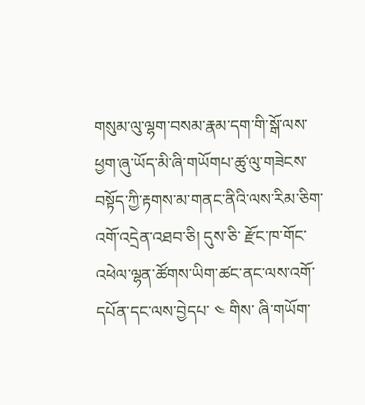གསུམ་ལུ་ལྷག་བསམ་རྣམ་དག་གི་སྒོ་ལས་  ཕྱག་ཞུ་ཡོད་མི་ཞི་གཡོགཔ་ཚུ་ལུ་གཟེངས་བསྟོད་ཀྱི་རྟགས་མ་གནང་ནིའི་ལས་རིམ་ཅིག་འགོ་འདྲེན་འཐབ་ཅི། དུས་ཅི་ རྫོང་ཁ་གོང་འཕེལ་ལྷན་ཚོགས་ཡིག་ཚང་ནང་ལས་འགོ་དཔོན་དང་ལས་བྱེདཔ་ ༤ གིས་ ཞི་གཡོག་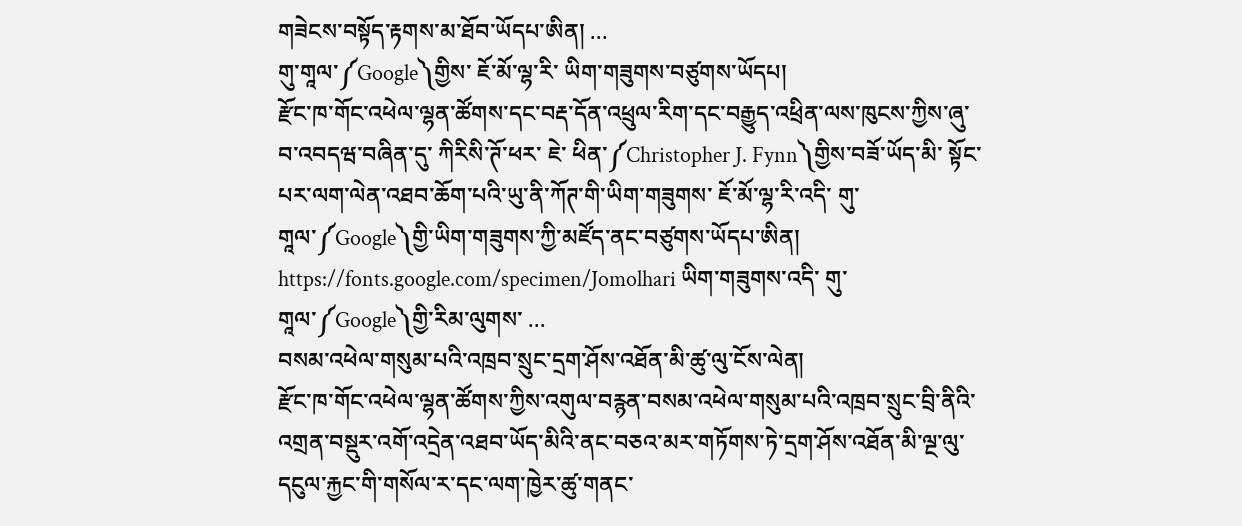གཟེངས་བསྟོད་རྟགས་མ་ཐོབ་ཡོདཔ་ཨིན། ...
གུ་གཱལ་༼Google༽གྱིས་ ཇོ་མོ་ལྷ་རི་ ཡིག་གཟུགས་བཙུགས་ཡོདཔ།
རྫོང་ཁ་གོང་འཕེལ་ལྷན་ཚོགས་དང་བརྡ་དོན་འཕྲུལ་རིག་དང་བརྒྱུད་འཕྲིན་ལས་ཁུངས་ཀྱིས་ཞུ་བ་འབདཝ་བཞིན་དུ་ ཀིརིསི་ཊོ་ཕར་ ཇེ་ ཕིན་༼Christopher J. Fynn༽གྱིས་བཟོ་ཡོད་མི་ སྟོང་པར་ལག་ལེན་འཐབ་ཆོག་པའི་ཡུ་ནི་ཀོཊ་གི་ཡིག་གཟུགས་ ཇོ་མོ་ལྷ་རི་འདི་ གུ་གཱལ་༼Google༽གྱི་ཡིག་གཟུགས་ཀྱི་མཛོད་ནང་བཙུགས་ཡོདཔ་ཨིན། https://fonts.google.com/specimen/Jomolhari ཡིག་གཟུགས་འདི་ གུ་གཱལ་༼Google༽གྱི་རིམ་ལུགས་ ...
བསམ་འཕེལ་གསུམ་པའི་འཁྲབ་སྲུང་དྲག་ཤོས་འཐོན་མི་ཚུ་ལུ་ངོས་ལེན།
རྫོང་ཁ་གོང་འཕེལ་ལྷན་ཚོགས་ཀྱིས་འགུལ་བརྙན་བསམ་འཕེལ་གསུམ་པའི་འཁྲབ་སྲུང་བྲི་ནིའི་འགྲན་བསྡུར་འགོ་འདྲེན་འཐབ་ཡོད་མིའི་ནང་བཅའ་མར་གཏོགས་ཏེ་དྲག་ཤོས་འཐོན་མི་ལྔ་ལུ་ དངུལ་རྐྱང་གི་གསོལ་ར་དང་ལག་ཁྱེར་ཚུ་གནང་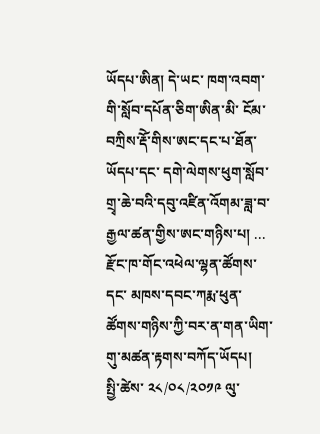ཡོདཔ་ཨིན། དེ་ཡང་ ཁག་འབག་གི་སློབ་དཔོན་ཅིག་ཨིན་མི་ ངོམ་བཀྲིས་རྡོེ་གིས་ཨང་དང་པ་ཐོན་ཡོདཔ་དང་ དགེ་ལེགས་ཕུག་སློབ་གྲྭ་ཆེ་བའི་དབུ་འཛིན་འོགམ་ཟླ་བ་རྒྱལ་ཚན་གྱིས་ཨང་གཉིས་པ། ...
རྫོང་ཁ་གོང་འཕེལ་ལྷན་ཚོགས་དང་ མཁས་དབང་ཀརྨ་ཕུན་ཚོགས་གཉིས་ཀྱི་བར་ན་གན་ཡིག་གུ་མཚན་རྟགས་བཀོད་ཡོདཔ།
སྤྱི་ཚེས་ ༢༨/༠༨/༢༠༡༩ ལུ་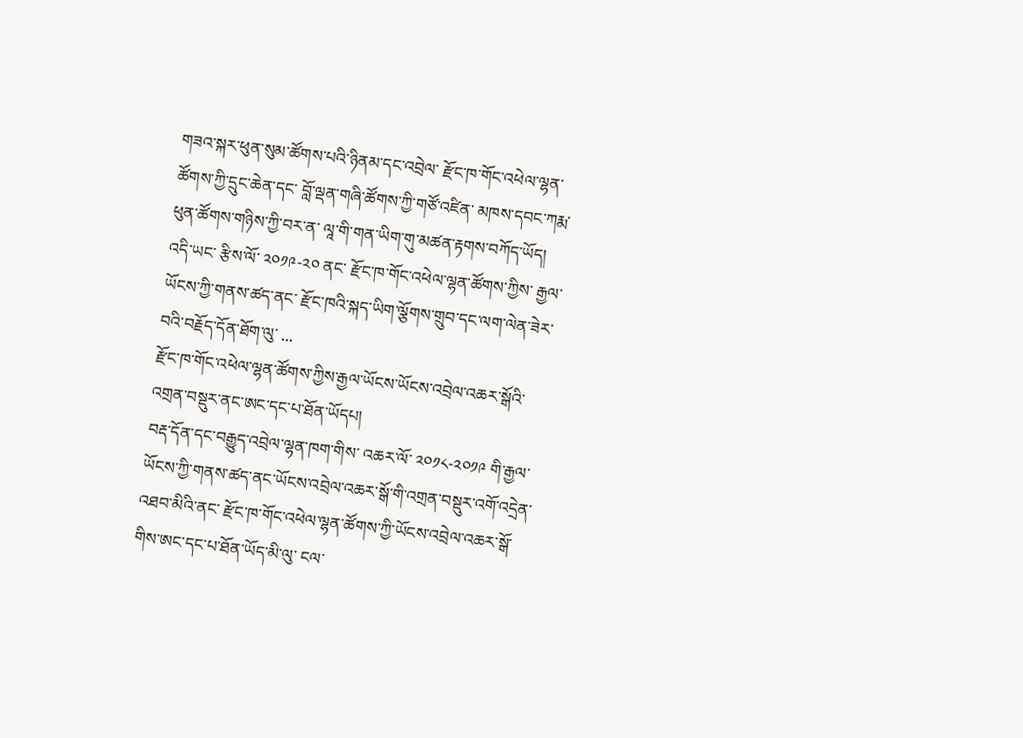གཟའ་སྐར་ཕུན་སུམ་ཚོགས་པའི་ཉིནམ་དང་འབྲེལ་ རྫོང་ཁ་གོང་འཕེལ་ལྷན་ཚོགས་ཀྱི་དྲུང་ཆེན་དང་ བློ་ལྡན་གཞི་ཚོགས་ཀྱི་གཙོ་འཛིན་ མཁས་དབང་ཀརྨ་ཕུན་ཚོགས་གཉིས་ཀྱི་བར་ན་ ལཱ་གི་གན་ཡིག་གུ་མཚན་རྟགས་བཀོད་ཡོད། འདི་ཡང་ རྩིས་ལོ་ ༢༠༡༩-༢༠ ནང་ རྫོང་ཁ་གོང་འཕེལ་ལྷན་ཚོགས་ཀྱིས་ རྒྱལ་ཡོངས་ཀྱི་གནས་ཚད་ནང་ རྫོང་ཁའི་སྐད་ཡིག་ལྕོགས་གྲུབ་དང་ལག་ལེན་ཟེར་བའི་བརྗོད་དོན་ཐོག་ལུ་ ...
རྫོང་ཁ་གོང་འཕེལ་ལྷན་ཚོགས་ཀྱིས་རྒྱལ་ཡོངས་ཡོངས་འབྲེལ་འཆར་སྒོའི་འགྲན་བསྡུར་ནང་ཨང་དང་པ་ཐོན་ཡོདཔ།
བརྡ་དོན་དང་བརྒྱུད་འབྲེལ་ལྷན་ཁག་གིས་ འཆར་ལོ་ ༢༠༡༨-༢༠༡༩ གི་རྒྱལ་ཡོངས་ཀྱི་གནས་ཚད་ནང་ཡོངས་འབྲེལ་འཆར་སྒོ་གི་འགྲན་བསྡུར་འགོ་འདྲེན་འཐབ་མིའི་ནང་ རྫོང་ཁ་གོང་འཕེལ་ལྷན་ཚོགས་ཀྱི་ཡོངས་འབྲེལ་འཆར་སྒོ་གིས་ཨང་དང་པ་ཐོན་ཡོད་མི་ལུ་ ངལ་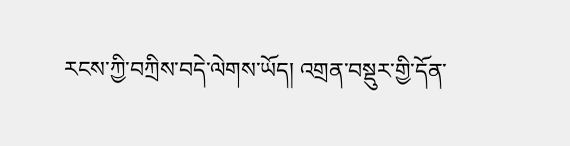རངས་ཀྱི་བཀྲིས་བདེ་ལེགས་ཡོད། འགྲན་བསྡུར་གྱི་དོན་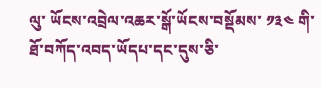ལུ་ ཡོངས་འབྲེལ་འཆར་སྒོ་ཡོངས་བསྡོམས་ ༡༣༤ གི་ཐོ་བཀོད་འབད་ཡོདཔ་དང་དུས་ཅི་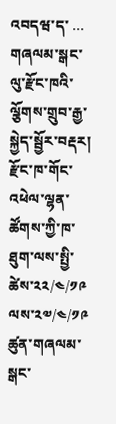འབདཝ་ད་ ...
གཞལམ་སྒང་ལུ་རྫོང་ཁའི་ལྕོགས་གྲུབ་རྒྱ་སྐྱེད་སྦྱོར་བརྡར།
རྫོང་ཁ་གོང་འཕེལ་ལྷན་ཚོགས་ཀྱི་ཁ་ཐུག་ལས་སྤྱི་ཚེས་༢༢/༤/༡༩ ལས་༢༧/༤/༡༩ ཚུན་གཞལམ་སྒང་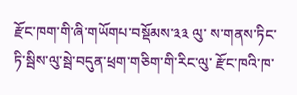རྫོང་ཁག་གི་ཞི་གཡོགཔ་བསྡོམས་༣༣ ལུ་ ས་གནས་ཏིང་ཏི་སྦིས་ལུ་སྦེ་བདུན་ཕྲག་གཅིག་གི་རིང་ལུ་ རྫོང་ཁའི་ཁ་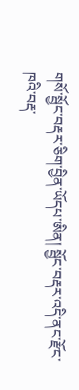གསོ་སྦྱོང་བརྡར་ཅིག་བྱིན་ཡོདཔ་ཨིན། སྦྱོང་བརྡར་འདི་ནང་རྫོང་ཁའི་བརྡ་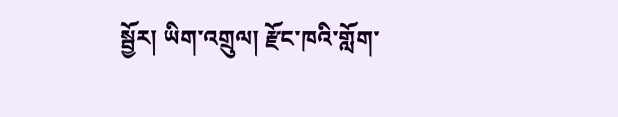སྦྱོར། ཡིག་འགྲུལ། རྫོང་ཁའི་གློག་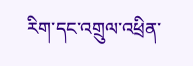རིག་དང་འགྲུལ་འཕྲིན་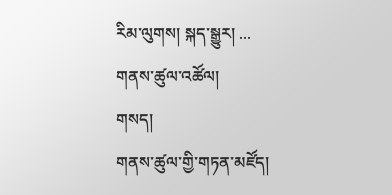རིམ་ལུགས། སྐད་སྒྱུར། ...
གནས་ཚུལ་འཚོལ།
གསད།
གནས་ཚུལ་གྱི་གཏན་མཛོད།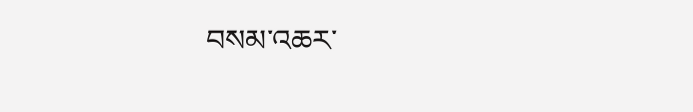བསམ་འཆར་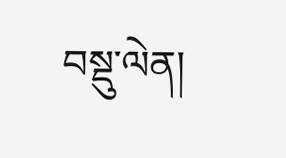བསྡུ་ལེན།